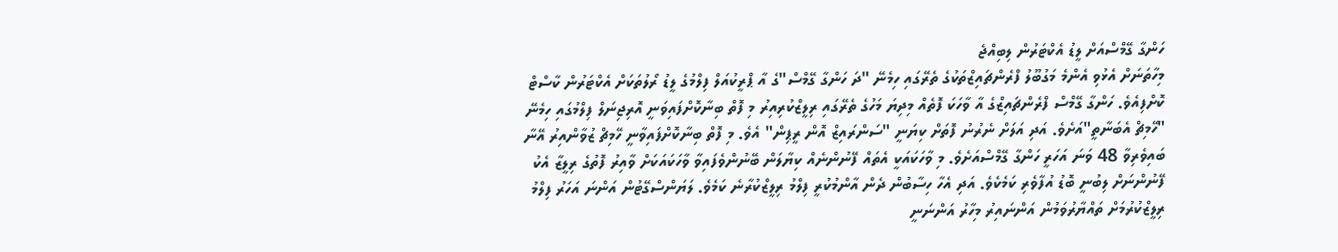ހަންގާ ގޭމްސްއަށް ލީޑު އެކްޓަރުން ލިބިއްޖެ
މިހާތަނަށް އެޅުވި އެންމެ މަގުބޫލު ފްރެންޗައިޒްތަކުގެ ތެރޭގައި ހިމެނޭ "ދަ ހަންގާ ގޭމްސް"ގެ އާ ޕްރީކުއަލް ފިލްމުގެ ލީޑު ރޯލުތަކަށް އެކްޓަރުން ކާސްޓް ކޮށްފިއެވެ. ހަންގާ ގޭމްސް ފްރެންޗައިޒްގެ އާ ވާހަކަ ފޮތެއް މިދިޔަ މަހުގެ ތެރޭގައި ރިލީޒްކުރިއިރު މި ފޮތް ބިނާކޮށްފައިވަނީ އޮރިޖިނަލް ފިލްމުގައި ހިމެނޭ "ހޭމިޗް އެބަނާތީ"އަށެވެ. އަދި އަލަށް ނެރުނު ފޮތަށް ކިޔަނީ "ސަންރައިޒް އޮން ރީޕިން" އެވެ. މި ފޮތް ބިނާކޮށްފައިވާނީ ހޭމިޗް ޒުވާންއިރު އޭނާ ބައިވެރިވާ 48 ވަނަ އަހަރީ ހަންގާ ގޭމްސްއަށެވެ. މި ވާހަކައަކީ އެތައް ފޭނުންނެއް ކިޔާލަން ބޭނުންވެފައިވާ ވާހަކައަކަށް ވާއިރު ފޮތުގެ ރިލީޒާ އެކު ފޭނުންނަށް ލިބުނީ ބޮޑު އުފާވެރި ކަމެކެވެ. އަދި އެހާ ހިސާބުން ދެން އާންމުކުރީ ފިލްމު ރިލީޒްކުރާނެ ކަމެވެ. ލަޔަންސްގޭޓުން އަންނަ އަހަރު ފިލްމު ރިލީޒްކުރުމަށް ތައްޔާރުވަމުން އަންނައިރު މިހާރު އަންނަނީ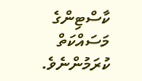ކާސްޓިންގެ މަސައްކަތް ކުރަމުންނެވެ.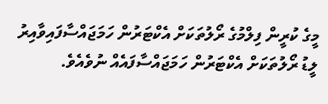މީގެ ކުރީން ފިލްމުގެ ރޯލުތަކަށް އެކްޓަރުން ހަމަޖައްސާފައިވާއިރު ލީޑު ރޯލުތަކަށް އެކްޓަރުން ހަމަޖައްސާފައެއް ނުވެއެވެ.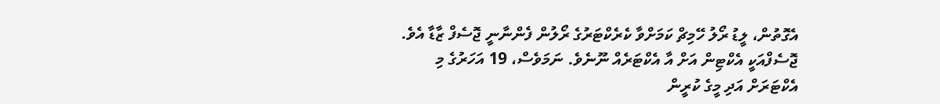އެގޮތުން، ލީޑު ރޯލު ހޭމިޗް ކަމަށްވާ ކެރެކްޓަރުގެ ރޯލުން ފެންނާނީ ޖޮސެފް ޒާޑާ އެވެ. ޖޮސެފްއަކީ އެކްޓިން އަށް އާ އެކްޓަރެއް ނޫނެވެ. ނަމަވެސް، 19 އަހަރުގެ މި އެކްޓަރަށް އަދި މީގެ ކުރީން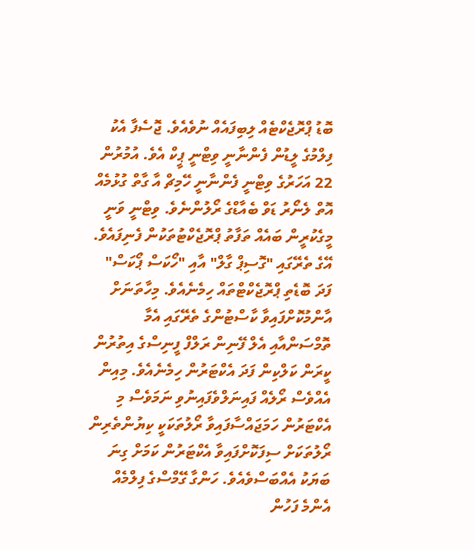ބޮޑު ޕްރޮޖެކްޓެއް ލިބިފައެއް ނުވެއެވެ. ޖޮސެފާ އެކު ފިލްމުގެ ލީޑުން ފެންނާނީ ވިޓްނީ ޕީކް އެވެ. އުމުރުން 22 އަހަރުގެ ވިޓްނީ ފެންނާނީ ހޭމިޗް އާ ގާތް ގުޅުމެއް އޮތް ލެނޯރު ޑަވް ބެއާޑްގެ ރޯލުންނެވެ. ވިޓްނީ ވަނީ މީގެކުރީން ބައެއް ތަފާތު ޕްރޮޖެކްޓުތަކުން ފެނިފައެވެ. އޭގެ ތެރޭގައި "ގޮސިޕް ގާލް" އާއި "ހޯކަސް ޕޯކަސް" ފަދަ ބޮޑެތި ޕްރޮޖެކްޓްތައް ހިމެނެއެވެ. މިހާތަނަށް އާންމުކޮށްފައިވާ ކާސްޓުންގެ ތެރޭގައި އެމާ ތޮމްސަންއާއި އެލް ފޭނިން ރަލްފް ފީނިސްގެ އިތުރުން ކީރަން ކަލްކިން ފަދަ އެކްޓަރުން ހިމެނެއެވެ. މިއިން އެއްވެސް ރޯލެއް ފައިނަލްވެފައިނުވި ނަމަވެސް މި އެކްޓަރުން ހަމަޖައްސާފައިވާ ރޯލުތަކަކީ ކިޔުންތެރިން ރޯލުތަކަށް ސިފަކޮށްފައިވާ އެކްޓަރުން ކަމަށް ގިނަ ބަޔަކު އެއްބަސްވެއެވެ. ހަންގާ ގޭމްސްގެ ފިލްމެއް އެންމެ ފަހުން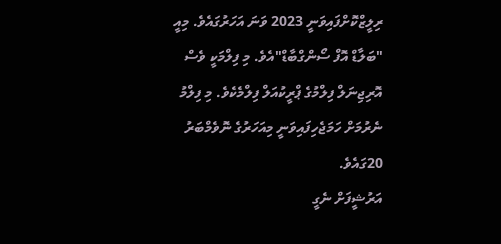ރިލީޒްކޮށްފައިވަނީ 2023 ވަނަ އަހަރުގައެވެ. މިއީ "ބަލާޑް އޮފް ސޯންގްބާޑް"އެވެ. މި ފިލްމަކީ ވެސް އޮރިޖިނަލް ފިލްމުގެ ޕްރީކުއަލް ފިލްމެކެވެ. މި ފިލްމު ނެރުމަށް ހަމަޖެހިފައިވަނީ މިއަހަރުގެ ނޮވެމްބަރު 20ގައެވެ.
އަރުޝީފަށް ނެގީ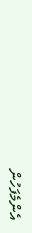އެންމެފަހުން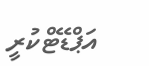އަޕްޑޭޓްކުރީ